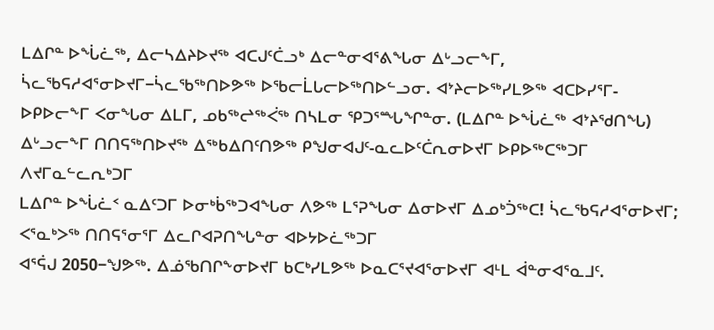ᒪᐃᒋᓐ ᐅᖔᓛᖅ, ᐃᓕᓴᐃᔨᐅᔪᖅ ᐊᑕᒍᑦᑖᓗᒃ ᐃᓕᓐᓂᐊᕐᕕᖓᓂ ᐃᒡᓗᓕᖕᒥ, ᓵᓚᖃᕋᓱᐊᕐᓂᐅᔪᒥ−ᓵᓚᖃᖅᑎᐅᕗᖅ ᐅᖃᓕᒫᒐᓕᐅᖅᑎᐅᓪᓗᓂ. ᐊᔾᔨᓕᐅᖅᓯᒪᕗᖅ ᐊᑕᐅᓯᕐᒥ-ᐅᑭᐅᓕᖕᒥ ᐸᓂᖓᓂ ᐃᒪᒥ, ᓄᑲᖅᖠᖅᐹᖅ ᑎᓴᒪᓂ ᕿᑐᕐᙵᖏᓐᓂ. (ᒪᐃᒋᓐ ᐅᖔᓛᖅ ᐊᔾᔨᖁᑎᖓ)
ᐃᒡᓗᓕᖕᒥ ᑎᑎᕋᖅᑎᐅᔪᖅ ᐃᖅᑲᐃᑎᑦᑎᕗᖅ ᑭᖑᓂᐊᒍᑦ-ᓇᓚᐅᑦᑖᕆᓂᐅᔪᒥ ᐅᑭᐅᖅᑕᖅᑐᒥ ᐱᔪᒥᓇᓪᓚᕆᒃᑐᒥ
ᒪᐃᒋᓐ ᐅᖔᓛᑉ ᓇᐃᑦᑐᒥ ᐅᓂᒃᑳᖅᑐᐊᖓᓂ ᐱᕗᖅ ᒪᕐᕈᖓᓂ ᐃᓂᐅᔪᒥ ᐃᓄᒃᑑᖅᑕ! ᓵᓚᖃᕋᓱᐊᕐᓂᐅᔪᒥ; ᐸᕐᓇᒃᐳᖅ ᑎᑎᕋᕐᓂᕐᒥ ᐃᓚᒋᐊᕈᑎᖓᓐᓂ ᐊᐅᔭᐅᓛᖅᑐᒥ
ᐊᕐᕌᒍ 2050−ᖑᕗᖅ. ᐃᓅᖃᑎᒋᖕᓂᐅᔪᒥ ᑲᑕᒃᓯᒪᕗᖅ ᐅᓇᑕᕐᔪᐊᕐᓂᐅᔪᒥ ᐊᒻᒪ ᐋᓐᓂᐊᕐᓇᒧᑦ.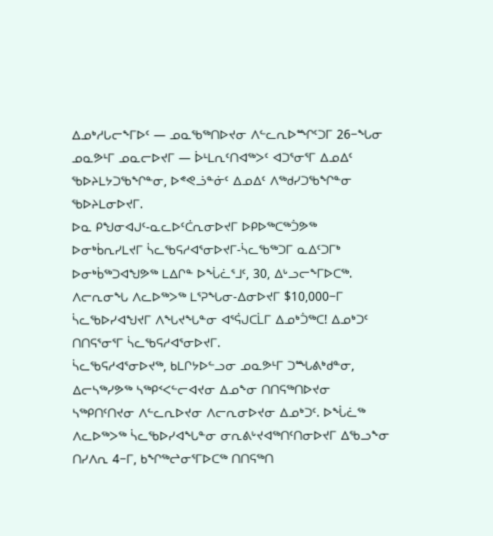ᐃᓄᒃᓱᒐᓕᖕᒥᐅᑦ — ᓄᓇᖃᖅᑎᐅᔪᓂ ᐱᓪᓚᕆᐅᙱᑦᑐᒥ 26−ᖓᓂ ᓄᓇᕗᒻᒥ ᓄᓇᓕᐅᔪᒥ — ᐆᒻᒪᕆᑦᑎᐊᖅᐳᑦ ᐊᑐᕐᓂᕐᒥ ᐃᓄᐃᑦ ᖃᐅᔨᒪᔭᑐᖃᖏᓐᓂ, ᐅᕝᕙᓘᓐᓃᑦ ᐃᓄᐃᑦ ᐱᖅᑯᓯᑐᖃᖏᓐᓂ ᖃᐅᔨᒪᓂᐅᔪᒥ.
ᐅᓇ ᑭᖑᓂᐊᒍᑦ-ᓇᓚᐅᑦᑖᕆᓂᐅᔪᒥ ᐅᑭᐅᖅᑕᖅᑑᕗᖅ ᐅᓂᒃᑳᕆᓯᒪᔪᒥ ᓵᓚᖃᕋᓱᐊᕐᓂᐅᔪᒥ-ᓵᓚᖃᖅᑐᒥ ᓇᐃᑦᑐᒥᒃ ᐅᓂᒃᑳᖅᑐᐊᖑᕗᖅ ᒪᐃᒋᓐ ᐅᖔᓛᕐᒧᑦ, 30, ᐃᒡᓗᓕᖕᒥᐅᑕᖅ. ᐱᓕᕆᓂᖓ ᐱᓚᐅᖅᐳᖅ ᒪᕐᕈᖓᓂ-ᐃᓂᐅᔪᒥ $10,000−ᒥ ᓵᓚᖃᐅᓯᐊᖑᔪᒥ ᐱᖓᔪᖓᓐᓂ ᐊᕐᕌᒍᑕᒫᒥ ᐃᓄᒃᑑᖅᑕ! ᐃᓄᒃᑐᑦ ᑎᑎᕋᕐᓂᕐᒥ ᓵᓚᖃᕋᓱᐊᕐᓂᐅᔪᒥ.
ᓵᓚᖃᕋᓱᐊᕐᓂᐅᔪᖅ, ᑲᒪᒋᔭᐅᓪᓗᓂ ᓄᓇᕗᒻᒥ ᑐᙵᕕᒃᑯᓐᓂ, ᐃᓕᓴᖅᓯᕗᖅ ᓴᖅᑭᑉᐸᓪᓕᐊᔪᓂ ᐃᓄᖕᓂ ᑎᑎᕋᖅᑎᐅᔪᓂ ᓴᖅᑭᑎᑦᑎᔪᓂ ᐱᓪᓚᕆᐅᔪᓂ ᐱᓕᕆᓂᐅᔪᓂ ᐃᓄᒃᑐᑦ. ᐅᖔᓛᖅ ᐱᓚᐅᖅᐳᖅ ᓵᓚᖃᐅᓯᐊᖓᓐᓂ ᓂᕆᕕᒡᔪᐊᖅᑎᑦᑎᓂᐅᔪᒥ ᐃᖃᓗᖕᓂ ᑎᓯᐱᕆ 4−ᒥ, ᑲᖏᖅᖠᓂᕐᒥᐅᑕᖅ ᑎᑎᕋᖅᑎ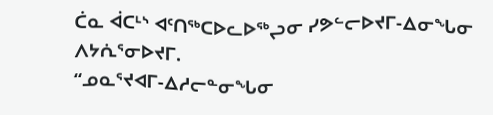ᑖᓇ ᐋᑕᒻᔅ ᐊᑦᑎᖅᑕᐅᓚᐅᖅᖢᓂ ᓯᕗᓪᓕᐅᔪᒥ-ᐃᓂᖓᓂ ᐱᔭᕇᕐᓂᐅᔪᒥ.
“ᓄᓇᕐᔪᐊᒥ-ᐃᓱᓕᓐᓂᖓᓂ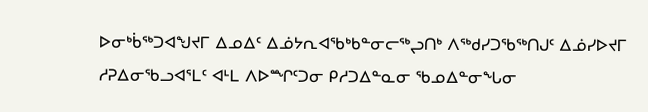ᐅᓂᒃᑳᖅᑐᐊᖑᔪᒥ ᐃᓄᐃᑦ ᐃᓅᔭᕆᐊᖃᒃᑲᓐᓂᓕᖅᖢᑎᒃ ᐱᖅᑯᓯᑐᖃᖅᑎᒍᑦ ᐃᓅᓯᐅᔪᒥ ᓱᕈᐃᓂᖃᓗᐊᕐᒪᑦ ᐊᒻᒪ ᐱᐅᙱᑦᑐᓂ ᑭᓱᑐᐃᓐᓇᓂ ᖃᓄᐃᓐᓂᖓᓂ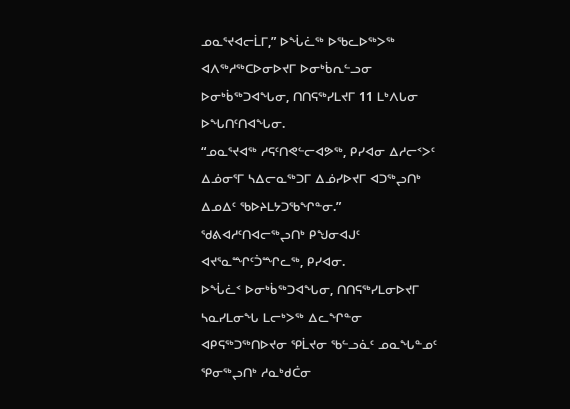ᓄᓇᕐᔪᐊᓕᒫᒥ,” ᐅᖔᓛᖅ ᐅᖃᓚᐅᖅᐳᖅ ᐊᐱᖅᓱᖅᑕᐅᓂᐅᔪᒥ ᐅᓂᒃᑳᕆᓪᓗᓂ ᐅᓂᒃᑳᖅᑐᐊᖓᓂ, ᑎᑎᕋᖅᓯᒪᔪᒥ 11 ᒪᒃᐱᒐᓂ ᐅᖓᑎᑦᑎᐊᖓᓂ.
“ᓄᓇᕐᔪᐊᖅ ᓱᕋᑦᑎᕙᓪᓕᐊᕗᖅ, ᑭᓯᐊᓂ ᐃᓱᓕᑉᐳᑦ ᐃᓅᓂᕐᒥ ᓴᐃᓕᓇᖅᑐᒥ ᐃᓅᓯᐅᔪᒥ ᐊᑐᖅᖢᑎᒃ ᐃᓄᐃᑦ ᖃᐅᔨᒪᔭᑐᖃᖏᓐᓂ.”
ᖁᕕᐊᓱᑦᑎᐊᓕᖅᖢᑎᒃ ᑭᖑᓂᐊᒍᑦ ᐊᔪᕐᓇᙱᑦᑑᙱᓚᖅ, ᑭᓯᐊᓂ.
ᐅᖔᓛᑉ ᐅᓂᒃᑳᖅᑐᐊᖓᓂ, ᑎᑎᕋᖅᓯᒪᓂᐅᔪᒥ ᓴᓇᓯᒪᓂᖓ ᒪᓕᒃᐳᖅ ᐃᓚᖏᓐᓂ ᐊᑭᕋᖅᑐᖅᑎᐅᔪᓂ ᕿᒫᔪᓂ ᖃᓪᓗᓈᑦ ᓄᓇᖓᓐᓄᑦ ᕿᓂᖅᖢᑎᒃ ᓱᓇᒃᑯᑖᓂ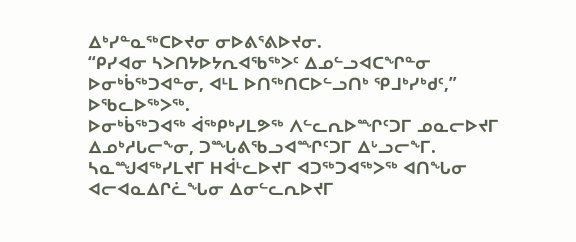ᐃᒃᓯᓐᓇᖅᑕᐅᔪᓂ ᓂᐅᕕᕐᕕᐅᔪᓂ.
“ᑭᓯᐊᓂ ᓴᐳᑎᔭᐅᔭᕆᐊᖃᖅᐳᑦ ᐃᓄᓪᓗᐊᑕᖏᓐᓂ ᐅᓂᒃᑳᖅᑐᐊᓐᓂ, ᐊᒻᒪ ᐅᑎᖅᑎᑕᐅᓪᓗᑎᒃ ᕿᒧᒃᓯᒃᑯᑦ,” ᐅᖃᓚᐅᖅᐳᖅ.
ᐅᓂᒃᑳᖅᑐᐊᖅ ᐋᖅᑭᒃᓯᒪᕗᖅ ᐱᓪᓚᕆᐅᙱᑦᑐᒥ ᓄᓇᓕᐅᔪᒥ ᐃᓄᒃᓱᒐᓕᖕᓂ, ᑐᙵᕕᖃᓗᐊᙱᑦᑐᒥ ᐃᒡᓗᓕᖕᒥ. ᓴᓇᙳᐊᖅᓯᒪᔪᒥ ᕼᐋᒻᓚᐅᔪᒥ ᐊᑐᖅᑐᐊᖅᐳᖅ ᐊᑎᖓᓂ ᐊᓕᐊᓇᐃᒋᓛᖓᓂ ᐃᓂᓪᓚᕆᐅᔪᒥ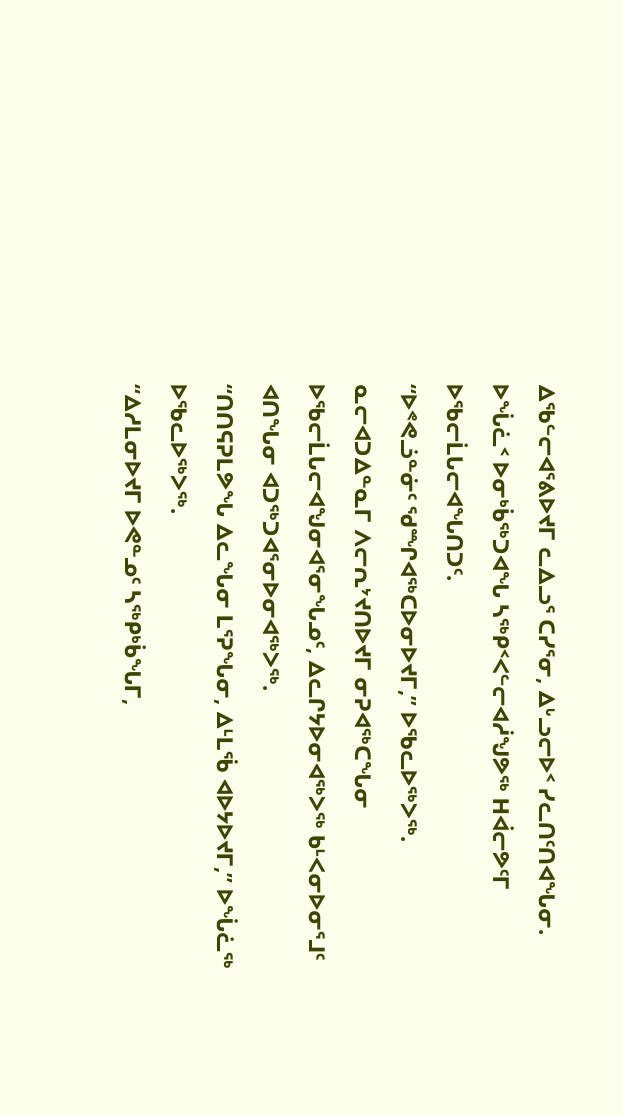ᐃᖃᓪᓕᐊᕐᕕᐅᔪᒥ ᓚᐃᓗᕐ ᑕᓯᕐᓂ, ᐃᒡᓗᓕᐅᑉ ᓯᓚᑎᑦᑎᐊᖓᓂ.
ᐅᖔᓛᑉ ᐅᓂᒃᑳᖅᑐᐊᖓ ᓴᖅᑭᑉᐸᓪᓕᐊᓲᖑᕗᖅ ᕼᐋᓕᕗᑦᒥ ᐅᖃᓕᒫᒐᓕᐊᖓᑎᑐᑦ.
“ᐅᕝᕙᓘᓐᓃᑦ ᖁᙱᐊᖅᑕᐅᓂᐅᔪᒥ,” ᐅᖃᓚᐅᖅᐳᖅ.
ᓇᓕᐊᑐᐃᓐᓇᒥ ᐱᓕᕆᔾᔪᑎᐅᔪᒥ ᓂᕈᐊᖅᑕᖓᓂ ᐅᖃᓕᒫᒐᓕᐊᖑᓂᐊᕐᓂᖓᓄᑦ, ᐃᓚᒋᔭᐅᓂᐊᖅᐳᖅ ᑲᒻᐸᓂᐅᓂᕐᒧᑦ ᐊᑎᖓᓂ ᐊᑐᖅᑐᐊᕐᓂᐅᓂᐊᖅᐳᖅ.
“ᑎᑎᕋᕈᒪᕗᖓ ᐃᓚᖓᓂ ᒪᕐᕈᖓᓂ, ᐃᒻᒪᖄ ᐊᐅᔭᐅᔪᒥ,” ᐅᖔᓛᖅ ᐅᖃᓚᐅᖅᐳᖅ.
“ᐃᓱᒪᓂᐅᔪᒥ ᐅᕙᓐᓄᑦ ᓴᖅᑭᒃᑳᖓᒥ,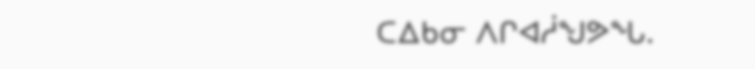ᑕᐃᑲᓂ ᐱᒋᐊᓲᖑᕗᖓ.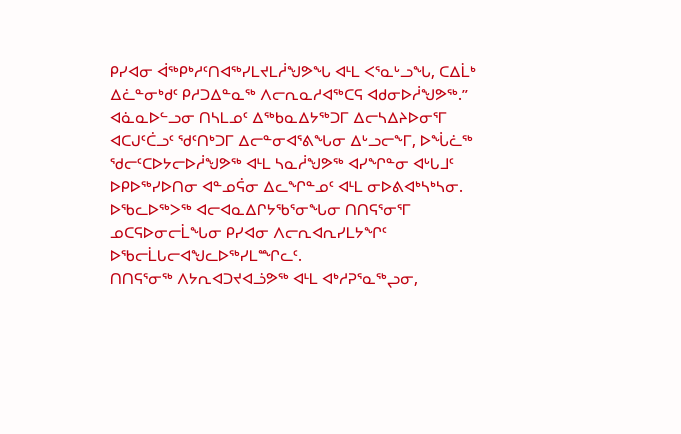ᑭᓯᐊᓂ ᐋᖅᑭᒃᓱᑦᑎᐊᖅᓯᒪᔪᒪᓲᖑᕗᖓ ᐊᒻᒪ ᐸᕐᓇᒡᓗᖓ, ᑕᐃᒫᒃ ᐃᓛᓐᓂᒃᑯᑦ ᑭᓱᑐᐃᓐᓇᖅ ᐱᓕᕆᓇᓱᐊᖅᑕᕋ ᐊᑯᓂᐅᓲᖑᕗᖅ.”
ᐊᓈᓇᐅᓪᓗᓂ ᑎᓴᒪᓄᑦ ᐃᖅᑲᓇᐃᔭᖅᑐᒥ ᐃᓕᓴᐃᔨᐅᓂᕐᒥ ᐊᑕᒍᑦᑖᓗᑦ ᖁᑦᑎᒃᑐᒥ ᐃᓕᓐᓂᐊᕐᕕᖓᓂ ᐃᒡᓗᓕᖕᒥ, ᐅᖔᓛᖅ ᖁᓕᑦᑕᐅᔭᓕᐅᓲᖑᕗᖅ ᐊᒻᒪ ᓴᓇᓲᖑᕗᖅ ᐊᓯᖏᓐᓂ ᐊᒡᒐᒧᑦ ᐅᑭᐅᖅᓯᐅᑎᓂ ᐊᓐᓄᕌᓂ ᐃᓚᖏᓐᓄᑦ ᐊᒻᒪ ᓂᐅᕕᐊᒃᓴᒃᓴᓂ.
ᐅᖃᓚᐅᖅᐳᖅ ᐊᓕᐊᓇᐃᒋᔭᖃᕐᓂᖓᓂ ᑎᑎᕋᕐᓂᕐᒥ ᓄᑕᕋᐅᓂᓕᒫᖓᓂ ᑭᓯᐊᓂ ᐱᓕᕆᐊᕆᓯᒪᔭᖏᑦ ᐅᖃᓕᒫᒐᓕᐊᖑᓚᐅᖅᓯᒪᙱᓚᑦ.
ᑎᑎᕋᕐᓂᖅ ᐱᔭᕆᐊᑐᔪᐊᓘᕗᖅ ᐊᒻᒪ ᐊᒃᓱᕈᕐᓇᖅᖢᓂ,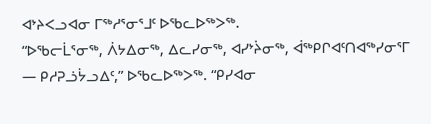ᐊᔾᔨᐸᓗᐊᓂ ᒥᖅᓱᕐᓂᕐᒧᑦ ᐅᖃᓚᐅᖅᐳᖅ.
“ᐅᖃᓕᒫᕐᓂᖅ, ᐲᔭᐃᓂᖅ, ᐃᓚᓯᓂᖅ, ᐊᓯᔾᔩᓂᖅ, ᐋᖅᑭᒋᐊᑦᑎᐊᖅᓯᓂᕐᒥ — ᑭᓱᕈᓘᔮᓗᐃᑦ,” ᐅᖃᓚᐅᖅᐳᖅ. “ᑭᓯᐊᓂ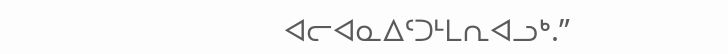ᐊᓕᐊᓇᐃᑦᑐᒻᒪᕆᐊᓗᒃ.”